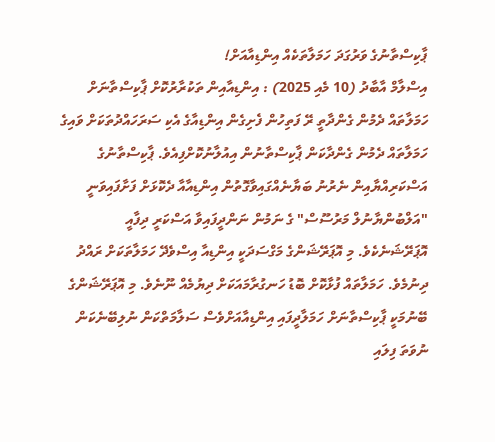ޕާކިސްތާނުގެ ވަރުގަދަ ހަމަލާތަކެއް އިންޑިއާއަށް!
އިސްލާމް އާބާދު (10 މެއި 2025) : އިންޑިއާއިން ތަކުރާރުކޮށް ޕާކިސްތާނަށް ހަމަލާތައް ދެމުން ގެންދާތީ ރޭ ފަތިހުން ފެށިގެން އިންޑިއާގެ އެކި ސަރަހައްދުތަކަށް ވައިގެ ހަމަލާތައް ދެމުން ގެންދާކަން ޕާކިސްތާނުން އިއުލާނުކޮށްފިއެވެ. ޕާކިސްތާނުގެ އަސްކަރިއްޔާއިން ނެރުނު ބަޔާނެއްގައިވާގޮތުން އިންޑިއާއާ ދެކޮޅަށް ފަށާފައިވަނީ "އަލްބުންޔާނުލް މަރުސޫސް" ގެ ނަމުން ނަންދީފައިވާ އަސްކަރީ ދިފާއީ އޮޕަރޭޝަނެކެވެ. މި އޮޕަރޭޝަންގެ މަގްސަދަކީ އިންޑިއާ އިސްވެދޭ ހަމަލާތަކަށް ރައްދު ދިނުމެވެ. ހަމަލާތައް ފުޅާކޮށް ބޮޑު ހަނގުރާމައަކަށް ދިޔުމެއް ނޫނެވެ. މި އޮޕަރޭޝަންގެ ބޭނުމަކީ ޕާކިސްތާނަށް ހަމަލާދީފައި އިންޑިއާއަށްވެސް ސަލާމަތްކަން ނުލިބޭނެކަން ނުވަތަ ފިލައި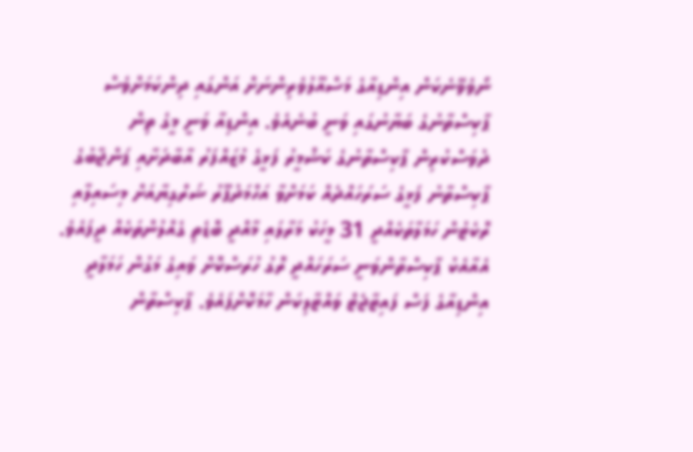ނޯވެވޭނެކަން އިންޑިއާގެ މަސްއޫލުވެރިންނަށް އަންގައި ދިންކަމަށްވެސް ޕާކިސްތާނުގެ ބަޔާނުގައި ވަނީ ބުނެއެވެ. އިންޑިއާ ވަނީ މީގެ ތިން ދުވަސްކުރިން ޕާކިސްތާނުގެ ކަޝްމީރު ފަޅީގެ މުޒައްފަރު އާބާދަށާއި ޕަންޖާބުގެ ޕާކިސްތާނު ފަޅީގެ ސަރަހައްދެއް ކަމަށްވާ އަހްމަދުޕޫރު ޝަރްގިޔާއަށް މިސައިލާއި ރޮކެޓުން ހަމަލާތަކެއްދީ 31 މީހަކު މަރާލައި މާއްދީ ބޮޑެތި ގެއްލުންތަކެއް ދީފައެވެ. އެއާއެކު ޕާކިސްތާންވަނީ ސަރަހައްދީ ރޮގު ހުރަސްކޮށް ވައިގެ މަގުން ހަމަލާދީ އިންޑިއާގެ ފަސް ފައިޓާޖެޓް ވައްޓާލިކަން ހާމަކޮށްފައެވެ. ޕާކިސްތާން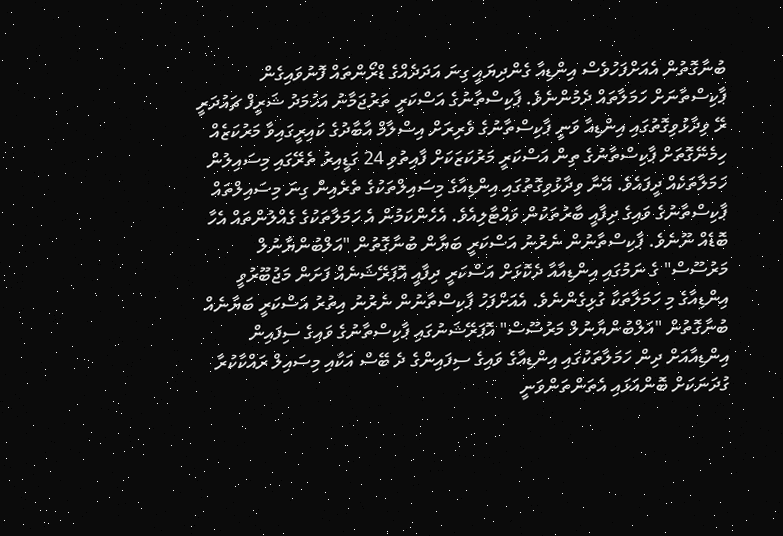ބުނާގޮތުން އެއަށްފަހުވެސް އިންޑިއާ ގެންދިޔައީ ގިނަ އަދަދެއްގެ ޑްރޯންތައް ފޮނުވައިގެން ޕާކިސްތާނަށް ހަމަލާތައް ދެމުންނެވެ. ޕާކިސްތާނުގެ އަސްކަރީ ތަރުޖަމާނު އަހުމަދު ޝަރީފް ޗައުދަރީ ރޭ ވިދާޅުވިގޮތުގައި އިންޑިއާ ވަނީ ޕާކިސްތާނުގެ ވެރިރަށް އިސްލާމް އާބާދުގެ ކައިރީގައިވާ މަރުކަޒެއް ހިމެނޭގޮތަށް ޕާކިސްތާނުގެ ތިން އަސްކަރީ މަރުކަޒަކަށް ފާއިތުވި 24 ގަޑީއިރު ތެރޭގައި މިސައިލުން ހަމަލާތަކެއް ދީފައެވެ. އޭނާ ވިދާޅުވިގޮތުގައި އިންޑިއާގެ މިސައިލްތަކުގެ ތެރެއިން ގިނަ މިސައިލްތައް ޕާކިސްތާނުގެ ވައިގެ ދިފާއީ ބާރުތަކުން ވައްޓާލިއެވެ. އެހެންކަމުން އެ ހަމަލާތަކުގެ ގެއްލުންތައް އެހާ ބޮޑެއް ނޫނެވެ. ޕާކިސްތާނުން ނެރުނު އަސްކަރީ ބަޔާން ބުނާގޮތުން "އަލްބުންޔާނުލް މަރުސޫސް" ގެ ނަމުގައި އިންޑިއާއާ ދެކޮޅަށް އަސްކަރީ ދިފާއީ އޮޕަރޭޝަނެއް ފަށަން މަޖުބޫރުވީ އިންޑިއާގެ މި ހަމަލާތަކާ ގުޅިގެންނެވެ. އެއަށްފަހު ޕާކިސްތާނުން ނެރުނު އިތުރު އަސްކަރީ ބަޔާނެއް ބުނާގޮތުން "އަލްބުންޔާނުލް މަރުސޫސް" އޮޕަރޭޝަނުގައި ޕާކިސްތާނުގެ ވައިގެ ސިފައިން އިންޑިއާއަށް ދިން ހަމަލާތަކުގައި އިންޑިއާގެ ވައިގެ ސިފައިންގެ ދެ ބޭސް އަކާއި މިސައިލް ރައްކާކުރާ ގުދަނަކަށް ބޮންއަޅައި އެތަންތަންވަނީ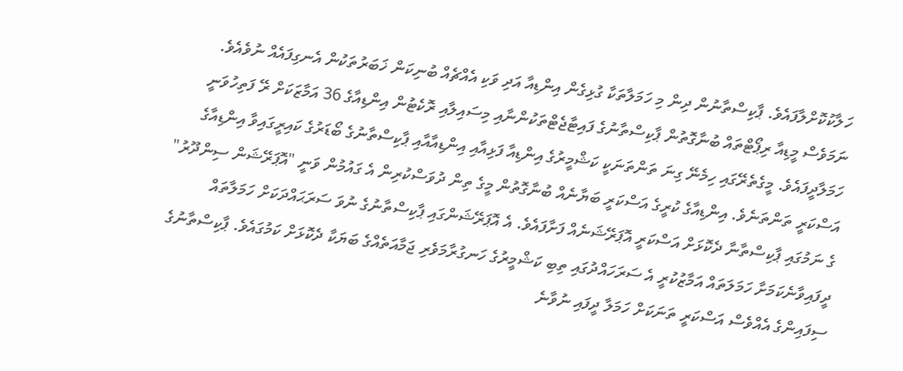ހަލާކުކޮށްލާފައެވެ. ޕާކިސްތާނުން ދިން މި ހަމަލާތަކާ ގުޅިގެން އިންޑިއާ އަދި ވަކި އެއްޗެއް ބުނިކަން ޚަބަރުތަކުން އެނގިފައެއް ނުވެއެވެ. ނަމަވެސް މީޑިއާ ރިޕޯޓްތައް ބުނާގޮތުން ޕާކިސްތާނުގެ ފައިޓާޖެޓްތަކުންނާއި މިސައިލާއި ރޮކެޓުން އިންޑިއާގެ 36 އަމާޒަކަށް ރޭ ފަތިހުވަނީ ހަމަލާދީފައެވެ. މީގެތެރޭގައި ހިމެނޭ ގިނަ ތަންތަނަކީ ކަޝްމީރުގެ އިންޑިއާ ފަޅިއާއި އިންޑިއާއާއި ޕާކިސްތާނުގެ ބޯޑަރުގެ ކައިރީގައިވާ އިންޑިއާގެ އަސްކަރީ ތަންތަނެވެ. އިންޑިއާގެ ކުރީގެ އަސްކަރީ ބަޔާނެއް ބުނާގޮތުން މީގެ ތިން ދުވަސްކުރިން އެ ގައުމުން ވަނީ "އޮޕަރޭޝަން ސިންދޫރު" ގެ ނަމުގައި ޕާކިސްތާނާ ދެކޮޅަށް އަސްކަރީ އޮޕަރޭޝަނެއް ފަށާފައެވެ. އެ އޮޕަރޭޝަންގައި ޕާކިސްތާނުގެ ނުވަ ސަރަޙައްދަކަށް ހަމަލާތައް ދީފައިވާނެކަމަށާ ހަމަލަތައް އަމާޒުކުރީ އެ ސަރަހައްދުގައި ތިބި ކަޝްމީރުގެ ހަނގުރާމަވެރި ޖަމާއަތެއްގެ ބަޔަކާ ދެކޮޅަށް ކަމުގައެވެ. ޕާކިސްތާނުގެ ސިފައިންގެ އެއްވެސް އަސްކަރީ ތަނަކަށް ހަމަލާ ދީފައި ނުވާނެ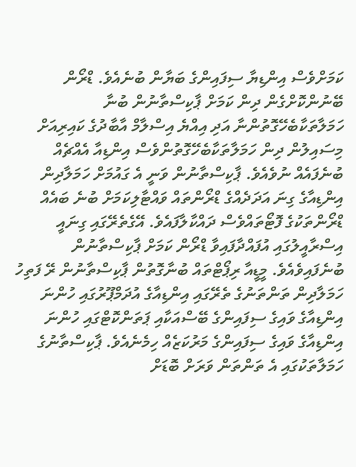ކަމަށްވެސް އިންޑިޔާ ސިފައިންގެ ބަޔާން ބުނެއެވެ. ޑްރޯން ބޭނުންކޮށްގެން ދިން ކަމަށް ޕާކިސްތާނުން ބުނާ ހަމަލާތަކާބެހޭގޮތުންނާ އަދި އިއްޔެ އިސްލާމް އާބާދުގެ ކައިރިއަށް މިސައިލުން ދިން ހަމަލާތަކާބެހޭގޮތުންވެސް އިންޑިއާ އެއްޗެއް ބުނެފައެއް ނުވެއެވެ. ޕާކިސްތާނުން ވަނީ އެ ގައުމަށް ހަމަލާދިން އިންޑިއާގެ ގިނަ އަދަދެއްގެ ޑްރޯންތައް ވައްޓާލިކަމަށް ބުނެ ބައެއް ޑްރޯންތަކުގެ ފޮޓޯތައްވެސް ދައްކާލާފައެވެ. އޭގެތެރޭގައި ގިނައީ އިސްރާއީލުގައި އުފައްދާފައިވާ ޑްރޯން ކަމަށް ޕާކިސްތާނުން ބުނެފައިވެއެވެ. މީޑީއާ ރިޕޯޓްތައް ބުނާގޮތުން ޕާކިސްތާނުން ރޭ ފަތިހު ހަމަލާދިން ތަންތަނުގެ ތެރޭގައި އިންޑިއާގެ އުދަމްޕޫރުގައި ހުންނަ އިންޑިއާގެ ވައިގެ ސިފައިންގެ ބޭސްއަކާއި ޕަތަންކޮޓްގައި ހުންނަ އިންޑިއާގެ ވައިގެ ސިފައިންގެ މަރުކަޒެއް ހިމެނެއެވެ. ޕާކިސްތާނުގެ ހަމަލާތަކުގައި އެ ތަންތަން ވަރަށް ބޮޑަށް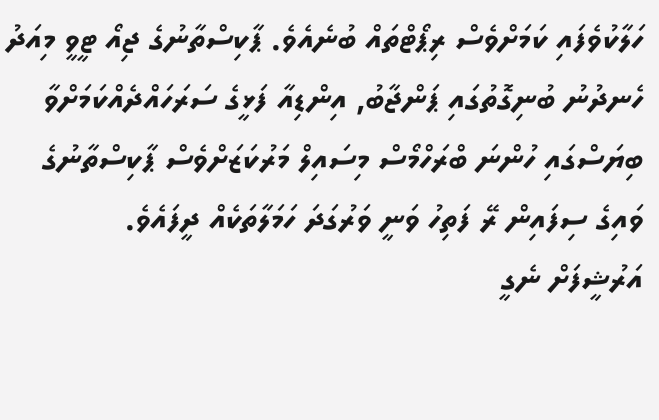ހަލާކުވެފައި ކަމަށްވެސް ރިޕޯޓްތައް ބުނެއެވެ. ޕާކިސްތާނުގެ ޖިއޯ ޓީވީ މިއަދު ހެނދުނު ބުނިގޮތުގައި ޕަންޖާބު, އިންޑިއާ ފަޅީގެ ސަރަހައްދެއްކަމަށްވާ ބިޔަސްގައި ހުންނަ ބްރަހްމޯސް މިސައިލް މަރުކަޒަށްވެސް ޕާކިސްތާނުގެ ވައިގެ ސިފައިން ރޭ ފަތިހު ވަނީ ވަރުގަދަ ހަމަލާތަކެއް ދީފައެވެ.
އަރުޝީފަށް ނެގީ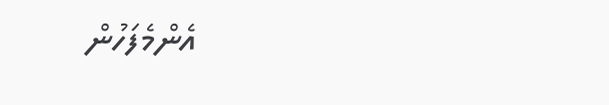އެންމެފަހުން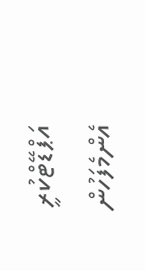އަޕްޑޭޓްކުރީ
އެންމެފަހުން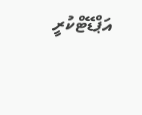އަޕްޑޭޓްކުރީ